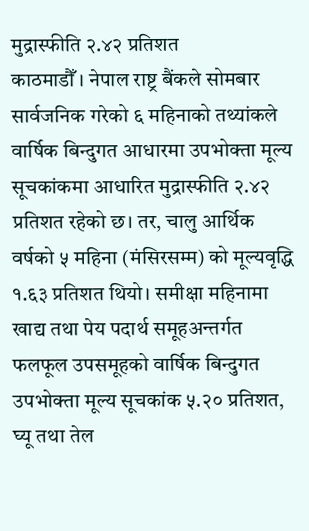मुद्रास्फीति २.४२ प्रतिशत
काठमाडौँ । नेपाल राष्ट्र बैंकले सोमबार सार्वजनिक गरेको ६ महिनाको तथ्यांकले वार्षिक बिन्दुगत आधारमा उपभोक्ता मूल्य सूचकांकमा आधारित मुद्रास्फीति २.४२ प्रतिशत रहेको छ। तर, चालु आर्थिक वर्षको ५ महिना (मंसिरसम्म) को मूल्यवृद्धि १.६३ प्रतिशत थियो। समीक्षा महिनामा खाद्य तथा पेय पदार्थ समूहअन्तर्गत फलफूल उपसमूहको वार्षिक बिन्दुगत उपभोक्ता मूल्य सूचकांक ५.२० प्रतिशत, घ्यू तथा तेल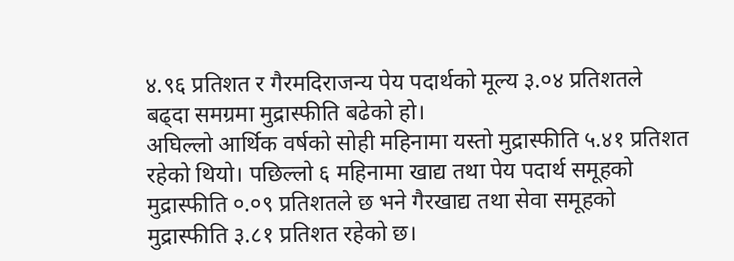४.९६ प्रतिशत र गैरमदिराजन्य पेय पदार्थको मूल्य ३.०४ प्रतिशतले बढ्दा समग्रमा मुद्रास्फीति बढेको हो।
अघिल्लो आर्थिक वर्षको सोही महिनामा यस्तो मुद्रास्फीति ५.४१ प्रतिशत रहेको थियो। पछिल्लो ६ महिनामा खाद्य तथा पेय पदार्थ समूहको मुद्रास्फीति ०.०९ प्रतिशतले छ भने गैरखाद्य तथा सेवा समूहको मुद्रास्फीति ३.८१ प्रतिशत रहेको छ।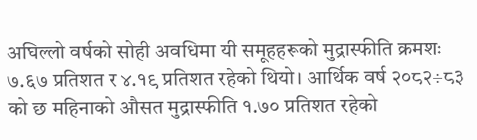अघिल्लो वर्षको सोही अवधिमा यी समूहहरूको मुद्रास्फीति क्रमशः ७.६७ प्रतिशत र ४.१९ प्रतिशत रहेको थियो। आर्थिक वर्ष २०८२÷८३ को छ महिनाको औसत मुद्रास्फीति १.७० प्रतिशत रहेको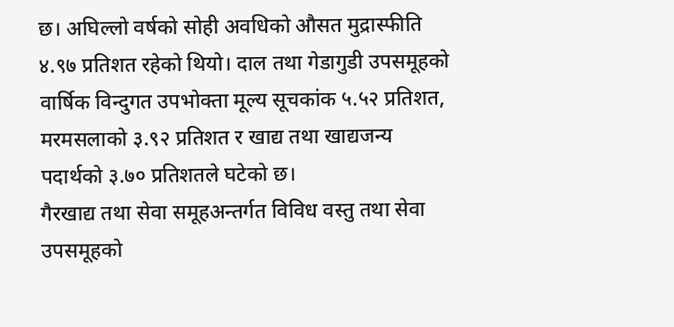छ। अघिल्लो वर्षको सोही अवधिको औसत मुद्रास्फीति ४.९७ प्रतिशत रहेको थियो। दाल तथा गेडागुडी उपसमूहको वार्षिक विन्दुगत उपभोक्ता मूल्य सूचकांक ५.५२ प्रतिशत, मरमसलाको ३.९२ प्रतिशत र खाद्य तथा खाद्यजन्य पदार्थको ३.७० प्रतिशतले घटेको छ।
गैरखाद्य तथा सेवा समूहअन्तर्गत विविध वस्तु तथा सेवा उपसमूहको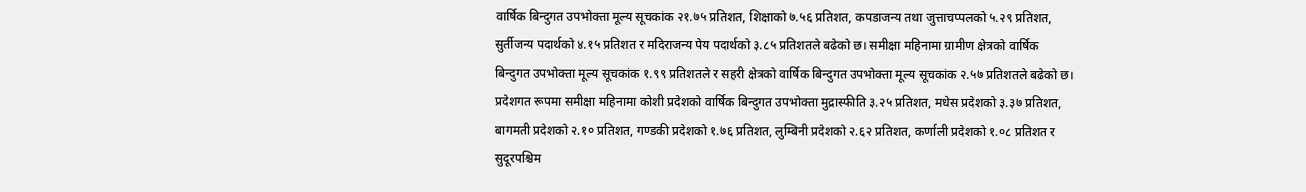वार्षिक बिन्दुगत उपभोक्ता मूल्य सूचकांक २१.७५ प्रतिशत, शिक्षाको ७.५६ प्रतिशत, कपडाजन्य तथा जुत्ताचप्पलको ५.२९ प्रतिशत, सुर्तीजन्य पदार्थको ४.१५ प्रतिशत र मदिराजन्य पेय पदार्थको ३.८५ प्रतिशतले बढेको छ। समीक्षा महिनामा ग्रामीण क्षेत्रको वार्षिक बिन्दुगत उपभोक्ता मूल्य सूचकांक १.९९ प्रतिशतले र सहरी क्षेत्रको वार्षिक बिन्दुगत उपभोक्ता मूल्य सूचकांक २.५७ प्रतिशतले बढेको छ।
प्रदेशगत रूपमा समीक्षा महिनामा कोशी प्रदेशको वार्षिक बिन्दुगत उपभोक्ता मुद्रास्फीति ३.२५ प्रतिशत, मधेस प्रदेशको ३.३७ प्रतिशत, बागमती प्रदेशको २.१० प्रतिशत, गण्डकी प्रदेशको १.७६ प्रतिशत, लुम्बिनी प्रदेशको २.६२ प्रतिशत, कर्णाली प्रदेशको १.०८ प्रतिशत र सुदूरपश्चिम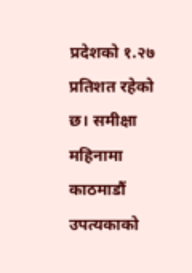प्रदेशको १.२७ प्रतिशत रहेको छ। समीक्षा महिनामा काठमाडौं उपत्यकाको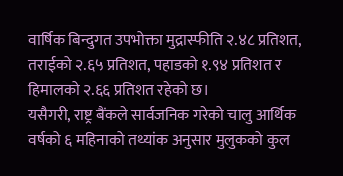वार्षिक बिन्दुगत उपभोक्ता मुद्रास्फीति २.४८ प्रतिशत, तराईको २.६५ प्रतिशत, पहाडको १.९४ प्रतिशत र हिमालको २.६६ प्रतिशत रहेको छ।
यसैगरी, राष्ट्र बैंकले सार्वजनिक गरेको चालु आर्थिक वर्षको ६ महिनाको तथ्यांक अनुसार मुलुकको कुल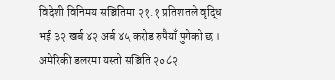विदेशी विनिमय सञ्चितिमा २१.१ प्रतिशतले वृद्धि भई ३२ खर्ब ४२ अर्ब ४५ करोड रुपैयाँ पुगेको छ । अमेरिकी डलरमा यस्तो सञ्चिति २०८२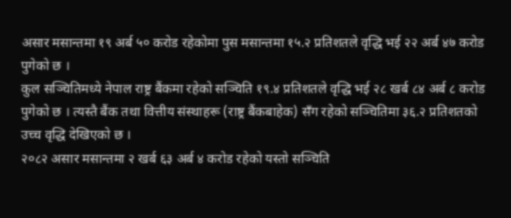असार मसान्तमा १९ अर्ब ५० करोड रहेकोमा पुस मसान्तमा १५.२ प्रतिशतले वृद्धि भई २२ अर्ब ४७ करोड पुगेको छ ।
कुल सञ्चितिमध्ये नेपाल राष्ट्र बैंकमा रहेको सञ्चिति १९.४ प्रतिशतले वृद्धि भई २८ खर्ब ८४ अर्ब ८ करोड पुगेको छ । त्यस्तै बैंक तथा वित्तीय संस्थाहरू (राष्ट्र बैंकबाहेक) सँग रहेको सञ्चितिमा ३६.२ प्रतिशतको उच्च वृद्धि देखिएको छ ।
२०८२ असार मसान्तमा २ खर्ब ६३ अर्ब ४ करोड रहेको यस्तो सञ्चिति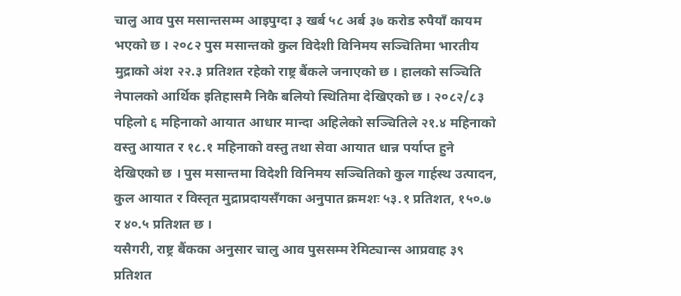चालु आव पुस मसान्तसम्म आइपुग्दा ३ खर्ब ५८ अर्ब ३७ करोड रुपैयाँ कायम भएको छ । २०८२ पुस मसान्तको कुल विदेशी विनिमय सञ्चितिमा भारतीय मुद्राको अंश २२.३ प्रतिशत रहेको राष्ट्र बैंकले जनाएको छ । हालको सञ्चिति नेपालको आर्थिक इतिहासमै निकै बलियो स्थितिमा देखिएको छ । २०८२/८३ पहिलो ६ महिनाको आयात आधार मान्दा अहिलेको सञ्चितिले २१.४ महिनाको वस्तु आयात र १८.१ महिनाको वस्तु तथा सेवा आयात धान्न पर्याप्त हुने देखिएको छ । पुस मसान्तमा विदेशी विनिमय सञ्चितिको कुल गार्हस्थ उत्पादन, कुल आयात र विस्तृत मुद्राप्रदायसँगका अनुपात क्रमशः ५३.१ प्रतिशत, १५०.७ र ४०.५ प्रतिशत छ ।
यसैगरी, राष्ट्र बैंकका अनुसार चालु आव पुससम्म रेमिट्यान्स आप्रवाह ३९ प्रतिशत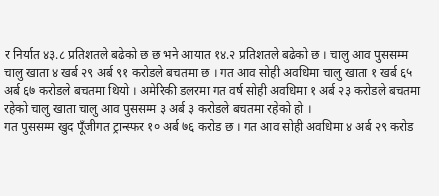र निर्यात ४३.८ प्रतिशतले बढेको छ छ भने आयात १४.२ प्रतिशतले बढेको छ । चालु आव पुससम्म चालु खाता ४ खर्ब २९ अर्ब ९१ करोडले बचतमा छ । गत आव सोही अवधिमा चालु खाता १ खर्ब ६५ अर्ब ६७ करोडले बचतमा थियो । अमेरिकी डलरमा गत वर्ष सोही अवधिमा १ अर्ब २३ करोडले बचतमा रहेको चालु खाता चालु आव पुससम्म ३ अर्ब ३ करोडले बचतमा रहेको हो ।
गत पुससम्म खुद पूँजीगत ट्रान्स्फर १० अर्ब ७६ करोड छ । गत आव सोही अवधिमा ४ अर्ब २९ करोड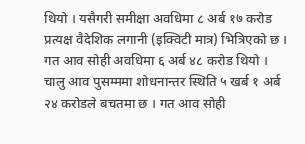थियो । यसैगरी समीक्षा अवधिमा ८ अर्ब १७ करोड प्रत्यक्ष वैदेशिक लगानी (इक्विटी मात्र) भित्रिएको छ । गत आव सोही अवधिमा ६ अर्ब ४८ करोड थियो ।
चालु आव पुसम्ममा शोधनान्तर स्थिति ५ खर्ब १ अर्ब २४ करोडले बचतमा छ । गत आव सोही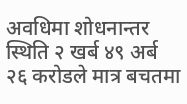अवधिमा शोधनान्तर स्थिति २ खर्ब ४९ अर्ब २६ करोडले मात्र बचतमा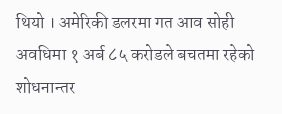थियो । अमेरिकी डलरमा गत आव सोही अवधिमा १ अर्ब ८५ करोडले बचतमा रहेको शोधनान्तर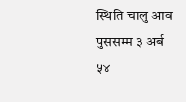स्थिति चालु आव पुससम्म ३ अर्ब ५४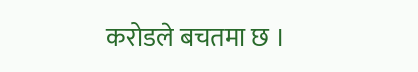करोडले बचतमा छ ।